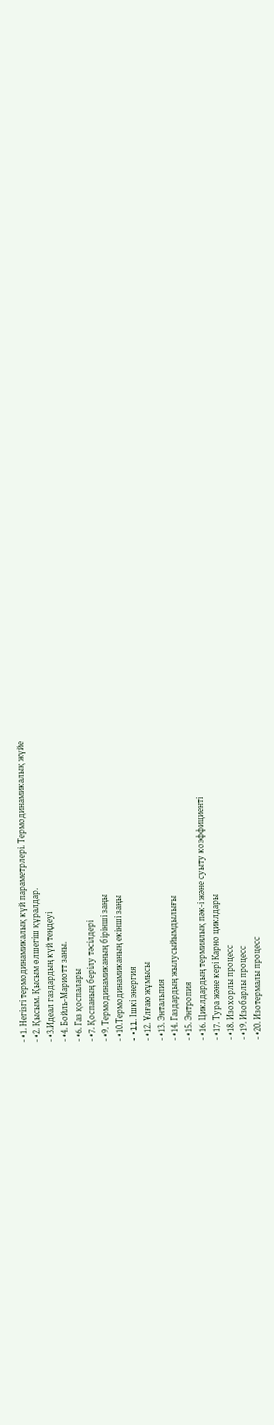- •1. Негізгі термодинамикалық күй параметрлері. Термодинамикалық жүйе
- •2. Қысым. Қысым өлшегіш құралдар.
- •3.Идеал газдардың күй теңдеуі
- •4. Бойль-Мариотт заны.
- •6. Газ қоспалары
- •7. Қоспаның берілу тәсілдері
- •9. Термодинамиканың бірінші заңы
- •10.Термодинамиканың екінші заңы
- •11. Iшкi энергия
- •12. Ұлғаю жұмысы
- •13. Энтальпия
- •14. Газдардың жылусыйымдылығы
- •15. Энтропия
- •16. Циклдардың термиялық пәк-і және суыту коэффициенті
- •17. Тура және кері Карно циклдары
- •18. Изохорлы процесс
- •19. Изобарлы процесс
- •20. Изотермалы процесс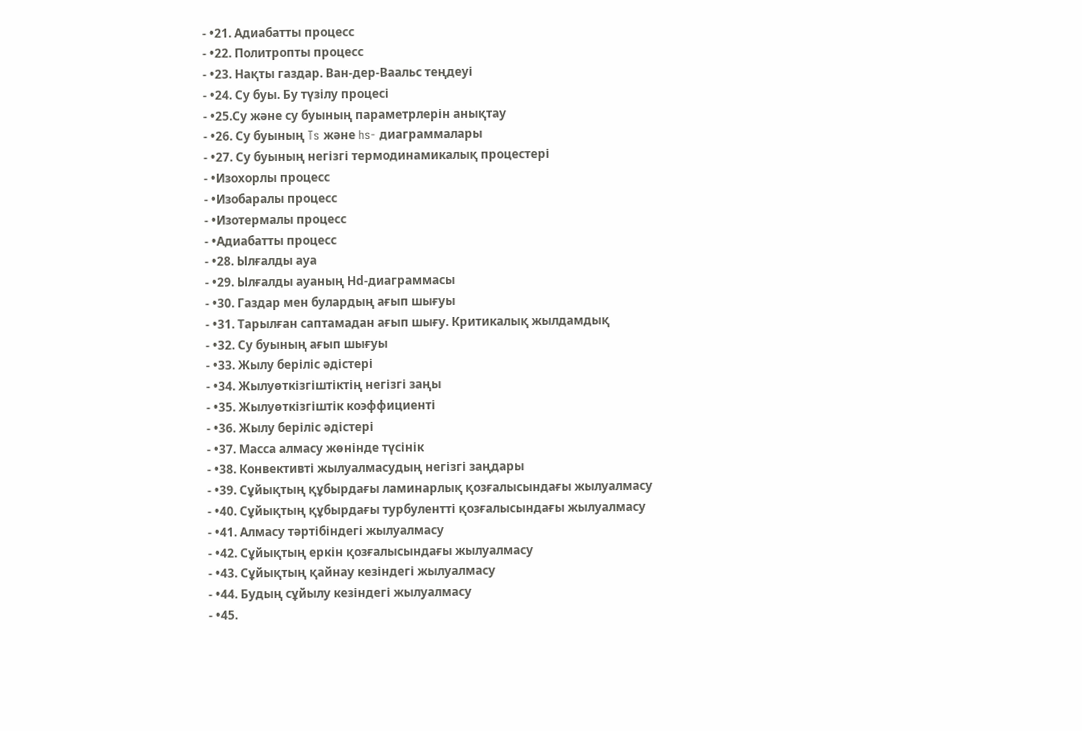- •21. Адиабатты процесс
- •22. Политропты процесс
- •23. Нақты газдар. Ван-дер-Ваальс теңдеуі
- •24. Су буы. Бу түзілу процесі
- •25.Су және су буының параметрлерін анықтау
- •26. Су буының Ts және hs- диаграммалары
- •27. Су буының негізгі термодинамикалық процестері
- •Изохорлы процесс
- •Изобаралы процесс
- •Изотермалы процесс
- •Адиабатты процесс
- •28. Ылғалды ауа
- •29. Ылғалды ауаның Нd-диаграммасы
- •30. Газдар мен булардың ағып шығуы
- •31. Тарылған саптамадан ағып шығу. Критикалық жылдамдық
- •32. Су буының ағып шығуы
- •33. Жылу беріліс әдістері
- •34. Жылуөткізгіштіктің негізгі заңы
- •35. Жылуөткізгіштік коэффициенті
- •36. Жылу беріліс әдістері
- •37. Масса алмасу жөнінде түсінік
- •38. Конвективті жылуалмасудың негізгі заңдары
- •39. Сұйықтың құбырдағы ламинарлық қозғалысындағы жылуалмасу
- •40. Сұйықтың құбырдағы турбулентті қозғалысындағы жылуалмасу
- •41. Алмасу тәртібіндегі жылуалмасу
- •42. Сұйықтың еркін қозғалысындағы жылуалмасу
- •43. Сұйықтың қайнау кезіндегі жылуалмасу
- •44. Будың сұйылу кезіндегі жылуалмасу
- •45.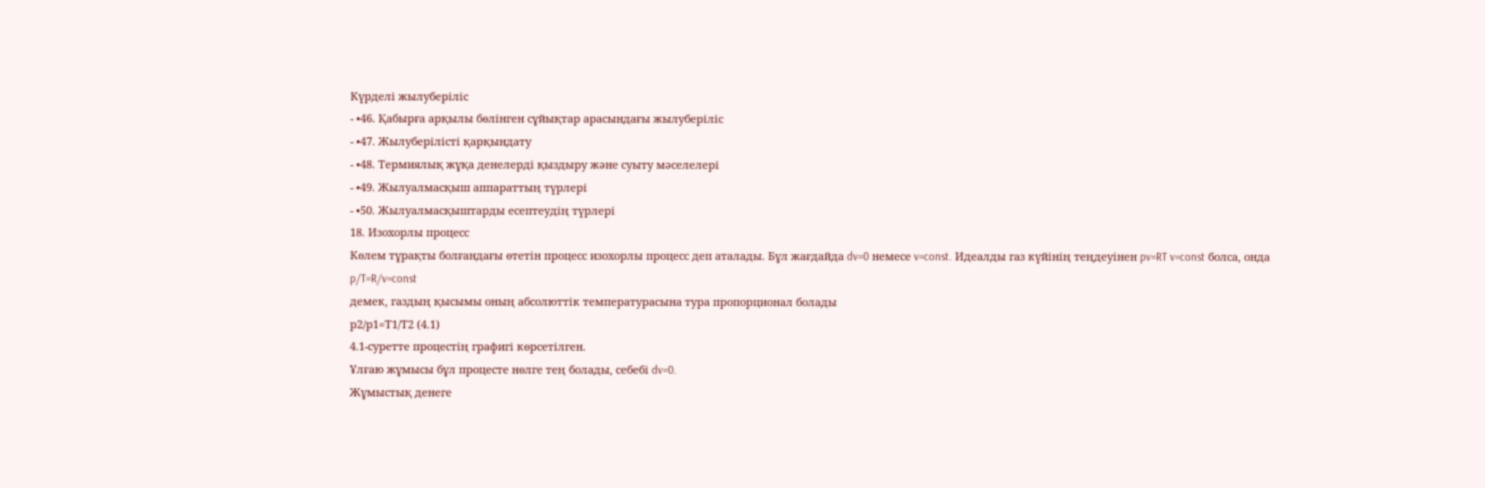Күрделі жылуберіліс
- •46. Қабырға арқылы бөлінген сұйықтар арасындағы жылуберіліс
- •47. Жылуберілісті қарқындату
- •48. Термиялық жұқа денелерді қыздыру және суыту мәселелері
- •49. Жылуалмасқыш аппараттың түрлері
- •50. Жылуалмасқыштарды есептеудің түрлері
18. Изохорлы процесс
Көлем тұрақты болғандағы өтетін процесс изохорлы процесс деп аталады. Бұл жағдайда dv=0 немесе v=const. Идеалды газ күйінің теңдеуінен pv=RT v=const болса, онда
p/T=R/v=const
демек, газдың қысымы оның абсолюттік температурасына тура пропорционал болады
р2/р1=Т1/Т2 (4.1)
4.1-суретте процестің графигі көрсетілген.
Ұлғаю жұмысы бұл процесте нөлге тең болады, себебі dv=0.
Жұмыстық денеге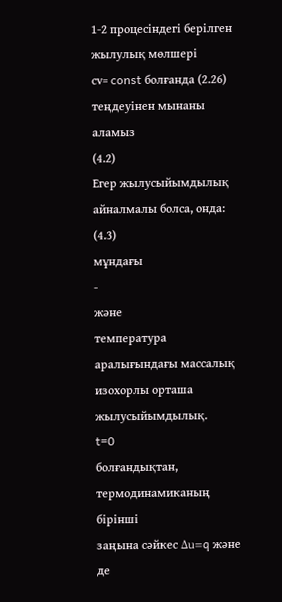1-2 процесіндегі берілген жылулық мөлшері
сv= const болғанда (2.26) теңдеуінен мынаны аламыз
(4.2)
Егер жылусыйымдылық айналмалы болса, онда:
(4.3)
мұндағы
-
және
температура
аралығындағы массалық изохорлы орташа
жылусыйымдылық.
t=0
болғандықтан, термодинамиканың бірінші
заңына сәйкес Δu=q және де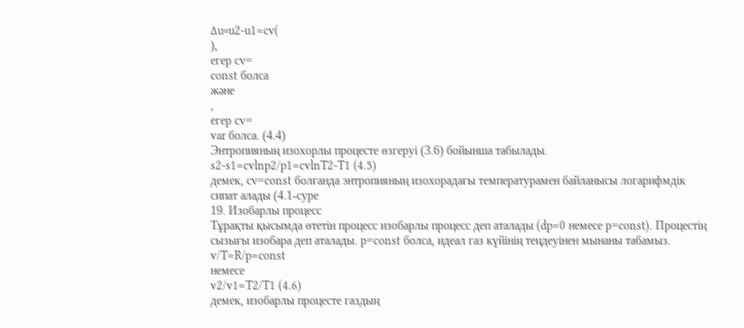Δu=u2-u1=cv(
),
егер сv=
const болса
және
,
егер сv=
var болса. (4.4)
Энтропияның изохорлы процесте өзгеруі (3.6) бойынша табылады.
s2-s1=cvlnp2/p1=cvlnT2-T1 (4.5)
демек, сv=const болғанда энтропияның изохорадағы температурамен байланысы логарифмдік сипат алады (4.1-суре
19. Изобарлы процесс
Тұрақты қысымда өтетін процесс изобарлы процесс деп аталады (dp=0 немесе р=const). Процестің сызығы изобара деп аталады. р=const болса, идеал газ күйінің теңдеуінен мынаны табамыз.
v/T=R/p=const
немесе
v2/v1=T2/T1 (4.6)
демек, изобарлы процесте газдың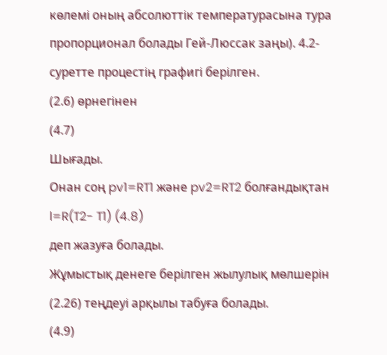көлемі оның абсолюттік температурасына тура пропорционал болады Гей-Люссак заңы). 4.2-суретте процестің графигі берілген.
(2.6) өрнегінен
(4.7)
Шығады.
Онан соң pv1=RT1 және pv2=RT2 болғандықтан
l=R(T2- T1) (4.8)
деп жазуға болады.
Жұмыстық денеге берілген жылулық мөлшерін (2.26) теңдеуі арқылы табуға болады.
(4.9)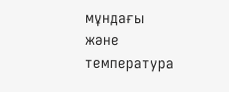мұндағы
және
температура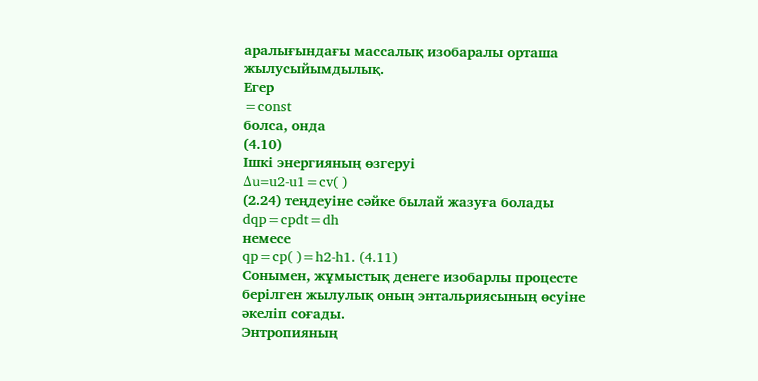аралығындағы массалық изобаралы орташа
жылусыйымдылық.
Егер
=const
болса, онда
(4.10)
Ішкі энергияның өзгеруі
Δu=u2-u1=cv( )
(2.24) теңдеуіне сәйке былай жазуға болады
dqp=cpdt=dh
немесе
qp=cp( )=h2-h1. (4.11)
Сонымен, жұмыстық денеге изобарлы процесте берілген жылулық оның энтальриясының өсуіне әкеліп соғады.
Энтропияның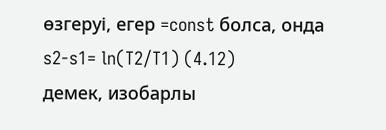өзгеруі, егер =const болса, онда
s2-s1= ln(T2/T1) (4.12)
демек, изобарлы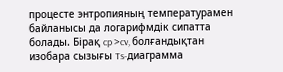процесте энтропияның температурамен байланысы да логарифмдік сипатта болады. Бірақ cp >cv, болғандықтан изобара сызығы Ts-диаграмма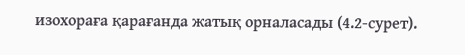изохораға қарағанда жатық орналасады (4.2-сурет).